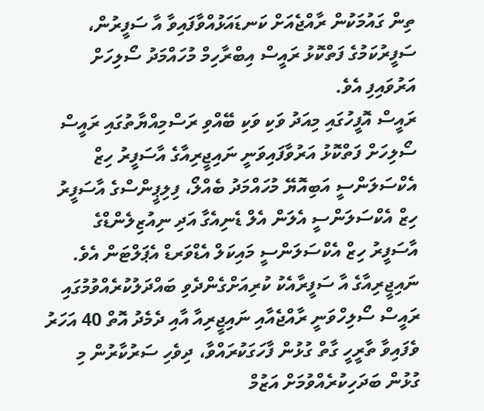ތިން ގައުމަކުން ރާއްޖެއަށް ކަނޑައަޅުއްވާފައިވާ އާ ސަފީރުން، ސަފީރުކަމުގެ ފަތްކޮޅު ރައީސް އިބްރާހިމް މުހައްމަދު ސޯލިހަށް އަރުވައިފި އެވެ.
ރައީސް އޮފީހުގައި މިއަދު ވަކި ވަކި ބޭއްވި ރަސްމިއްޔާތުގައި ރައީސް ސޯލިހަށް ފަތްކޮޅު އަރުވާފައިވަނީ ނައިޖީރިއާގެ އާސަފީރު ހިޒް އެކްސަލަންސީ އަބިއޮޔޭ މުހައްމަދު ބެއްލޯ، ފިލިޕީންސްގެ އާސަފީރު ހިޒް އެކްސަލަންސީ އެލަން އެލް ޑެނިއެގާ އަދި ނިއުޒިލެންޑްގެ އާސަފީރު ހިޒް އެކްސަލަންސީ މައިކަލް އެޑްވަރޑް އެޕަލްޓަން އެވެ.
ނައިޖީރިއާގެ އާ ސަފީރާއެކު ކުރިއަށްގެންދެވި ބައްދަލުކުރެއްވުމުގައި ރައީސް ސޯލިހްވަނީ ރާއްޖެއާއި ނައިޖީރިއާ އާއި ދެމެދު އޮތް 40 އަހަރު ވެފައިވާ ތާރީހީ ގާތް ގުޅުން ފާހަގަކުރައްވާ، ދިވެހި ސަރުކާރުން މި ގުޅުން ބަދަހިކުރެއްވުމަށް އަޒުމް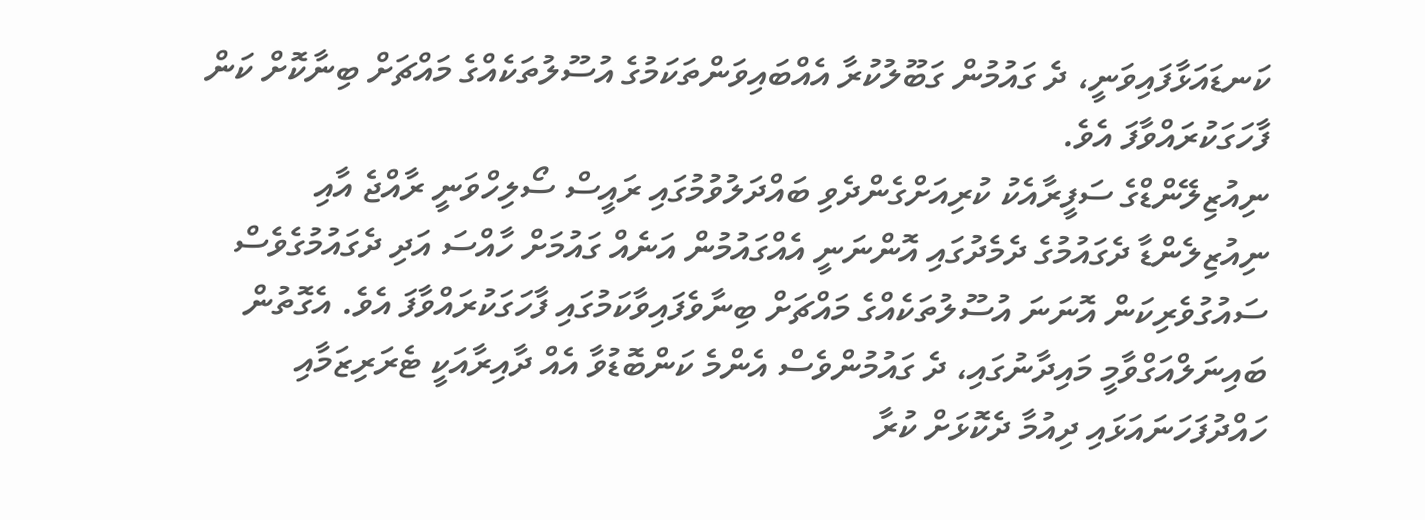ކަނޑައަޅާފައިވަނީ، ދެ ގައުމުން ގަބޫލުކުރާ އެއްބައިވަންތަކަމުގެ އުސޫލުތަކެއްގެ މައްޗަށް ބިނާކޮށް ކަން ފާހަގަކުރައްވާފަ އެވެ.
ނިއުޒިލޭންޑްގެ ސަފީރާއެކު ކުރިއަށްގެންދެވި ބައްދަލުވުމުގައި ރައީސް ސޯލިހްވަނީ ރާއްޖެ އާއި ނިއުޒިލެންޑާ ދެގައުމުގެ ދެމެދުގައި އޮންނަނީ އެއްގައުމުން އަނެއް ގައުމަށް ހާއްސަ އަދި ދެގައުމުގެވެސް ސައުގުވެރިކަން އޮނަނަ އުސޫލުތަކެއްގެ މައްޗަށް ބިނާވެފައިވާކަމުގައި ފާހަގަކުރައްވާފަ އެވެ. އެގޮތުން ބައިނަލްއަގްވާމީ މައިދާނުގައި، ދެ ގައުމުންވެސް އެންމެ ކަންބޮޑުވާ އެއް ދާއިރާއަކީ ޓެރަރިޒަމާއި ހައްދުފަހަނައަޅައި ދިއުމާ ދެކޮޅަށް ކުރާ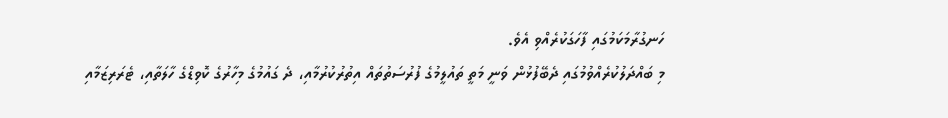ހަނގުރާމަކަމުގައި ފާހަގަކުރެއްވި އެވެ.
މި ބައްދަލުކުރެއްވުމުގައި ދެބޭފުޅުން ވަނީ މަތީ ތައުލީމުގެ ފުރުސަތުތައް އިތުރުކުރުމާއި، ދެ ގައުމުގެ މިހާރުގެ ކޮވިޑްގެ ހާލަތާއި، ޓެރަރިޒަމާއި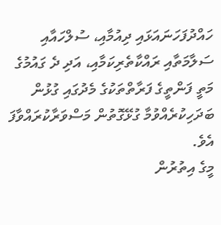ހައްދުފަހަނައަޅައި ދިއުމާއި، ސުލްހައާއި ސަލާމަތާއި ރައްކާތެރިކަމާއި، އަދި ދެ ގައުމުގެ މަތީ ފަންތީގެ ފަރާތްތަކުގެ މެދުގައި ގުޅުން ބަދަހިކުރެއްވުމާ ގުޅޭގޮތުން މަސްވަރާކުރައްވާފަ އެވެ.
މީގެ އިތުރުން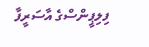ފިލިޕީންސްގެ އާސަރީފާ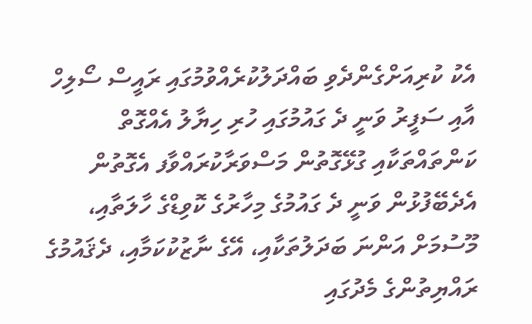އެކު ކުރިއަށްގެންދެވި ބައްދަލުކުރެއްވުމުގައި ރައީސް ސޯލިހް އާއި ސަފީރު ވަނީ ދެ ގައުމުގައި ހުރި ހިޔާލު އެއްގޮތް ކަންތައްތަކާއި ގުޅޭގޮތުން މަސްވަރާކުރައްވާފ އެގޮތުން އެދެބޭފުޅުން ވަނީ ދެ ގައުމުގެ މިހާރުގެ ކޮވިޑްގެ ހާލަތާއި، މޫސުމަށް އަންނަ ބަދަލުތަކާއި، އޭގެ ނާޒުކުކަމާއި، ދެޤައުމުގެ ރައްޔިތުންގެ މެދުގައި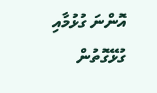އޮންނަ ގުޅުމާއި ގުޅޭގޮތުން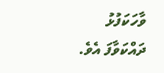ވާހަކަފުޅު ދައްކަވާފަ އެވެ.